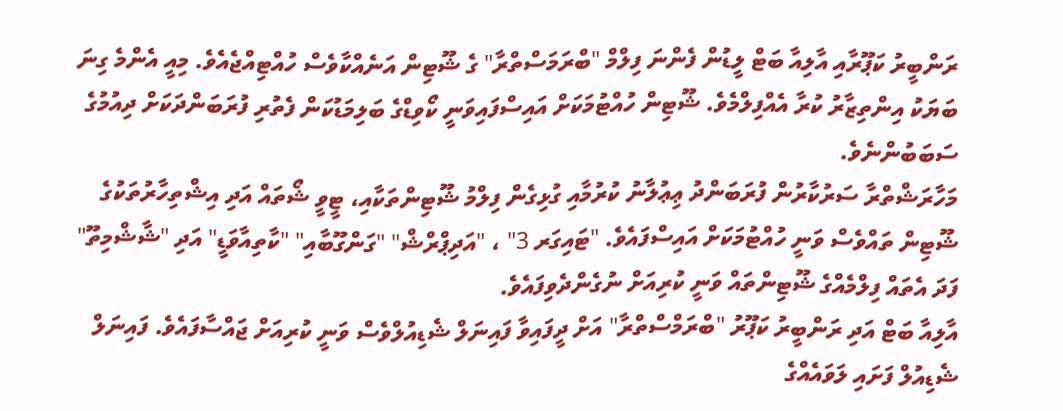ރަންބީރު ކަޕޫރާއި އާލިއާ ބަޓް ލީޑުން ފެންނަ ފިލްމް "ބްރަމަސްތްރާ" ގެ ޝޫޓިން އަނެއްކާވެސް ހުއްޓިއްޖެއެވެ. މިއީ އެންމެ ގިނަ ބަޔަކު އިންތިޒާރު ކުރާ އެއްފިލްމެވެ. ޝޫޓިން ހުއްޓުމަކަށް އައިސްފައިވަނީ ކޯވިޑްގެ ބަލިމަޑުކަން ފެތުރި ފުރަބަންދަކަށް ދިއުމުގެ ސަބަބުންނެވެ.
މަހާރަޝްތްރާ ސަރުކާރުން ފުރަބަންދު ޢިޢުލާނު ކުރުމާއި ގުޅިގެން ފިލްމު ޝޫޓިންތަކާއި، ޓީވީ ޝޯތައް އަދި އިޝްތިހާރުތަކުގެ ޝޫޓިން ތައްވެސް ވަނީ ހުއްޓުމަކަށް އައިސްފައެވެ. "ޓައިގަރ 3" ، "އަދިޕްރްޝް" "ގަންގޫބާއި" "ކާތިއާވަޑީ" އަދި "ޝާޝްމިތޫ" ފަދަ އެތައް ފިލްމެއްގެ ޝޫޓިންތައް ވަނީ ކުރިއަށް ނުގެންދެވިފައެވެ.
އާލިއާ ބަޓް އަދި ރަންބީރު ކަޕޫރު "ބްރަމްސްތްރާ" އަށް ދީފައިވާ ފައިނަލް ޝެޑިއުލްވެސް ވަނީ ކުރިއަށް ޖައްސާފައެވެ. ފައިނަލް ޝެޑިއުލް ފަށައި ލަވައެއްގެ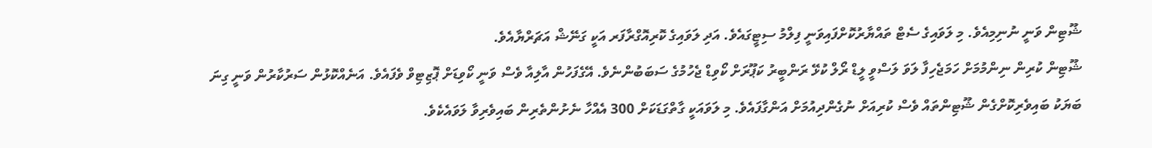ޝޫޓިން ވަނީ ނުނިމިއެވެ. މި ލަވައިގެ ސެޓް ތައްޔާރުކޮށްފައިވަނީ ފިލްމު ސިޓީގައެވެ. އަދި ލަވައިގެ ކޮރިއޮގްރާފަރ އަކީ ގަނޭޝް އަޗަރްޔާއެވެ.
ޝޫޓިން ކުރިން ނިންމުމަށް ހަމަޖެހިފާ ލަވަ ލަސްވީ ލީޑް ރޯލް ކުޅޭ ރަންބީރު ކަޕޫރަށް ކޯވިޑް ޖެހުމުގެ ސަބަބުންނެވެ. އޭގެފަހުން އާލިއާ ވެސް ވަނީ ކޯވިޑަށް ޕޮޒިޓިވް ވެފައެވެ. އަނެއްކޮޅުން ސަރުކާރުން ވަނީ ގިނަ ބަޔަކު ބައިވެރިކޮށްގެން ޝޫޓިންތައް ވެސް ކުރިއަށް ނުގެންދިއުމަށް އަންގާފައެވެ. މި ލަވައަކީ ގާތްގަޑަކަށް 300 އެއްހާ ނެށުންތެރިން ބައިވެރިވާ ލަވައެކެވެ.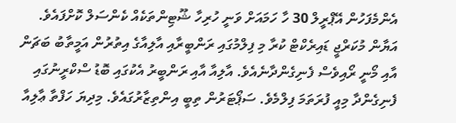އެންމެފަހުން އޭޕްރީލް 30 ހާ ހަމައަށް ވަނީ ހުރިހާ ޝޫޓިންތަކެއް ކެންސަލް ކޮށްފައެވެ.
އަޔާން މުކަރްޖީ ޑައިރެކްޓް ކުރާ މި ފިލްމުގައި ރަންބީރާއި އާލިއާގެ އިތުރުން އަމީތާބު ބަޗަން އާއި މޯނީ ރޯއިވެސް ފެނިގެންދާނެއެވެ. އާލިއާ އާއި ރަންބީރު އެކުގައި ބޮޑު ސްކްރީނުގައި ފެނިގެންދާ މިއީ ފުރަތަމަ ފިލްމެވެ. ސަޕޯޓަރުން ތިބީ އިންތިޒާރުގައެވެ. މިދިޔަ ހަފްތާ ޢާލިއާ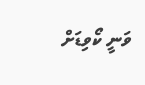ވަނީ ކޯވިޑަށް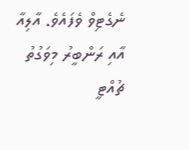ނެގެޓިވް ވެފައެވެ. އާލިއާ އާއި ރަންބީރު މިވަގުތު ޗުއްޓީ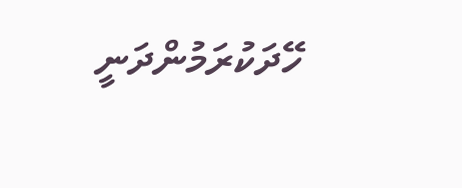ހޭދަކުރަމުންދަނީ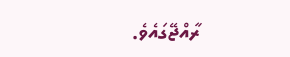ރާއްޖޭގައެވެ.